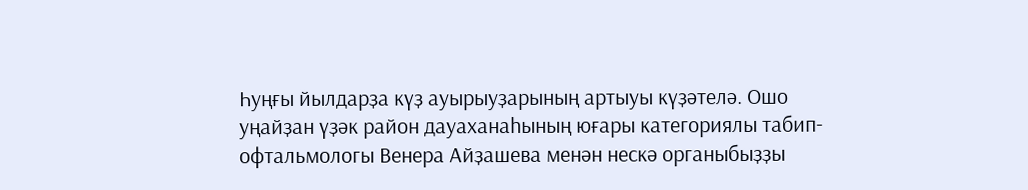Һуңғы йылдарҙа күҙ ауырыуҙарының артыуы күҙәтелә. Ошо уңайҙан үҙәк район дауаханаһының юғары категориялы табип-офтальмологы Венера Айҙашева менән нескә органыбыҙҙы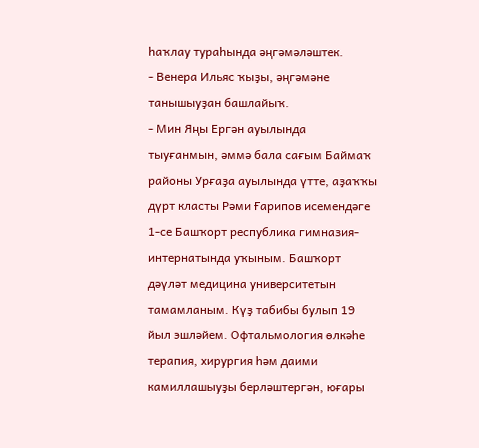һаҡлау тураһында әңгәмәләштек.
- Венера Ильяс ҡыҙы, әңгәмәне танышыуҙан башлайыҡ.
- Мин Яңы Ергән ауылында тыуғанмын, әммә бала сағым Баймаҡ районы Урғаҙа ауылында үтте, аҙаҡҡы дүрт класты Рәми Ғарипов исемендәге 1-се Башҡорт республика гимназия-интернатында уҡыным. Башҡорт дәүләт медицина университетын тамамланым. Күҙ табибы булып 19 йыл эшләйем. Офтальмология өлкәһе терапия, хирургия һәм даими камиллашыуҙы берләштергән, юғары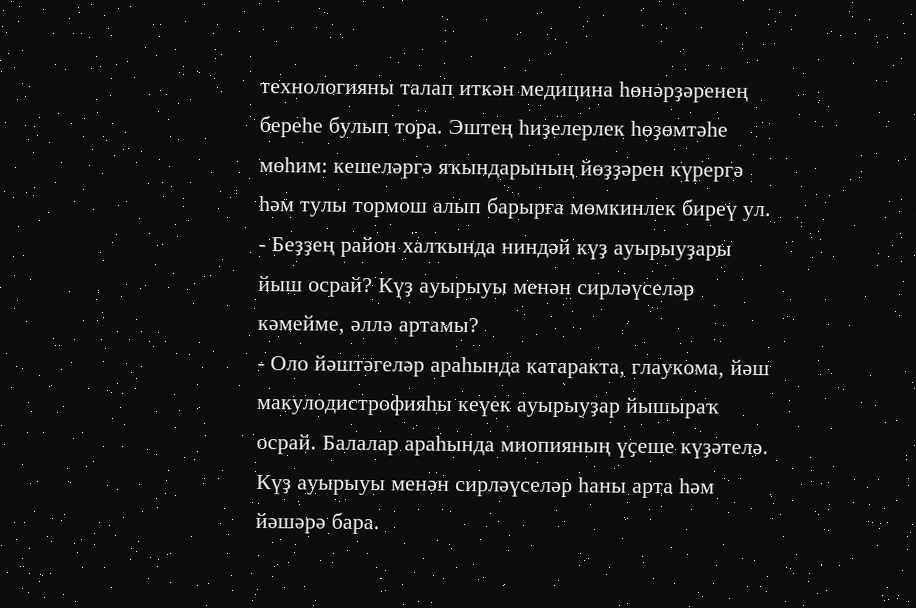технологияны талап иткән медицина һөнәрҙәренең береһе булып тора. Эштең һиҙелерлек һөҙөмтәһе мөһим: кешеләргә яҡындарының йөҙҙәрен күрергә һәм тулы тормош алып барырға мөмкинлек биреү ул.
- Беҙҙең район халҡында ниндәй күҙ ауырыуҙары йыш осрай? Күҙ ауырыуы менән сирләүселәр кәмейме, әллә артамы?
- Оло йәштәгеләр араһында катаракта, глаукома, йәш макулодистрофияһы кеүек ауырыуҙар йышыраҡ осрай. Балалар араһында миопияның үҫеше күҙәтелә. Күҙ ауырыуы менән сирләүселәр һаны арта һәм йәшәрә бара.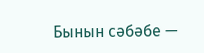Бынын сәбәбе —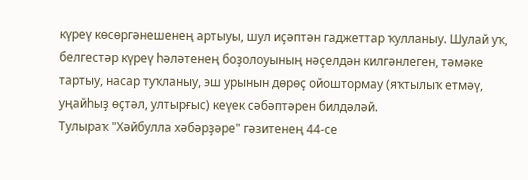күреү көсөргәнешенең артыуы, шул иҫәптән гаджеттар ҡулланыу. Шулай уҡ, белгестәр күреү һәләтенең боҙолоуының нәҫелдән килгәнлеген, тәмәке тартыу, насар туҡланыу, эш урынын дөрөҫ ойоштормау (яҡтылыҡ етмәү, уңайһыҙ өҫтәл, ултырғыс) кеүек сәбәптәрен билдәләй.
Тулыраҡ "Хәйбулла хәбәрҙәре" гәзитенең 44-се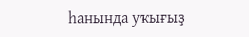һанында уҡығыҙ